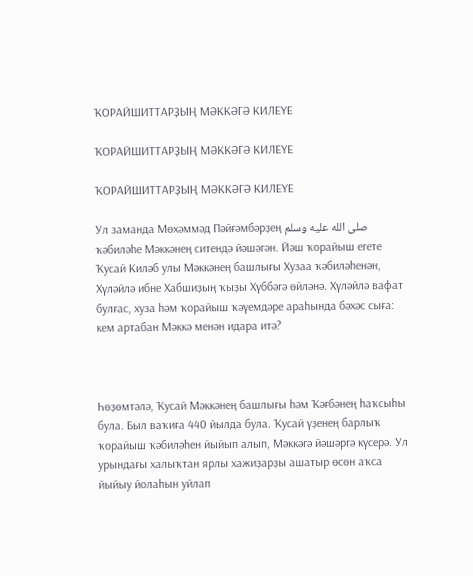ҠОРАЙШИТТАРҘЫҢ МӘККӘГӘ КИЛЕҮЕ

ҠОРАЙШИТТАРҘЫҢ МӘККӘГӘ КИЛЕҮЕ

ҠОРАЙШИТТАРҘЫҢ МӘККӘГӘ КИЛЕҮЕ

Ул заманда Мөхәммәд Пәйғәмбәрҙең صلى الله عليه وسلم ҡәбиләһе Мәккәнең ситендә йәшәгән. Йәш ҡорайыш егете Ҡусай Киләб улы Мәккәнең башлығы Хузаа ҡәбиләһенән, Хүләйлә ибне Хабшиҙың ҡыҙы Хүббәгә өйләнә. Хүләйлә вафат булғас, хуза һәм ҡорайыш ҡәүемдәре араһында бәхәс сыға: кем артабан Мәккә менән идара итә?



Һөҙөмтәлә, Ҡусай Мәккәнең башлығы һәм Ҡәғбәнең һаҡсыһы була. Был ваҡиға 440 йылда була. Ҡусай үҙенең барлыҡ ҡорайыш ҡәбиләһен йыйып алып, Мәккәгә йәшәргә күсерә. Ул урындағы халыҡтан ярлы хажиҙарҙы ашатыр өсөн аҡса йыйыу йолаһын уйлап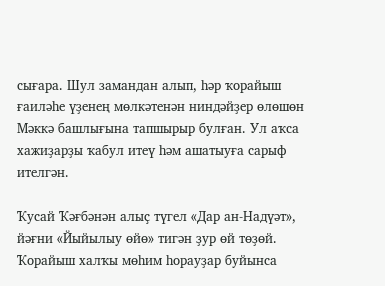сығара. Шул замандан алып, һәр ҡорайыш ғаиләһе үҙенең мөлкәтенән ниндәйҙер өлөшөн Мәккә башлығына тапшырыр булған. Ул аҡса хажиҙарҙы ҡабул итеү һәм ашатыуға сарыф ителгән.

Ҡусай Ҡәғбәнән алыҫ түгел «Дар ан-Надүәт», йәғни «Йыйылыу өйө» тигән ҙур өй төҙөй. Ҡорайыш халҡы мөһим һорауҙар буйынса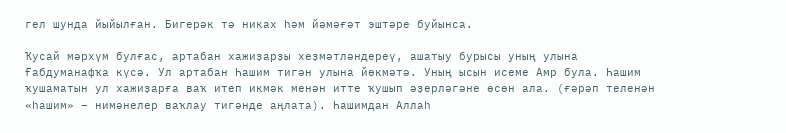гел шунда йыйылған. Бигерәк тә никах һәм йәмәғәт эштәре буйынса.

Ҡусай мәрхүм булғас, артабан хажиҙарҙы хеҙмәтләндереү, ашатыу бурысы уның улына Ғабдуманафҡа күсә. Ул артабан Һашим тигән улына йөкмәтә. Уның ысын исеме Амр була. Һашим ҡушаматын ул хажиҙарға ваҡ итеп икмәк менән итте ҡушып әҙерләгәне өсөн ала. (ғәрәп теленән «һашим» – нимәнелер ваҡлау тигәнде аңлата). Һашимдан Аллаһ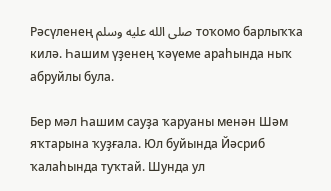Рәсүленең صلى الله عليه وسلم тоҡомо барлыҡҡа килә. Һашим үҙенең ҡәүеме араһында ныҡ абруйлы була.

Бер мәл Һашим сауҙа ҡаруаны менән Шәм яҡтарына ҡуҙғала. Юл буйында Йәсриб ҡалаһында туҡтай. Шунда ул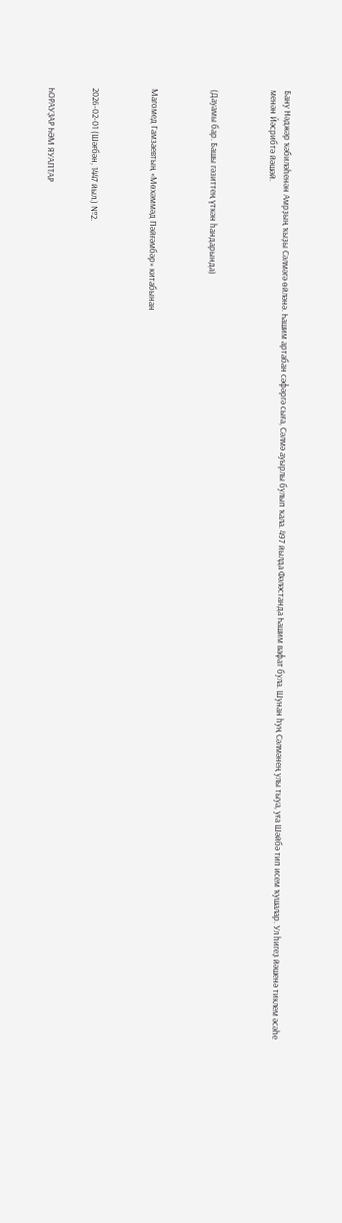Бану Нәджәр ҡәбиләһенән Амрҙың ҡыҙы Сәлмәгә өйләнә. Һашим артабан сәфәргә сыға, Сәлмә ауырлы булып ҡала. 497 йылда Фәләстанда Һашим вафат була. Шунан һуң Сәлмәнең улы тыуа, уға Шәйбә тип исем ҡушалар. Ул һигеҙ йәшенә тиклем әсәһе менән Йәсрибтә йәшәй.



(Дауамы бар. Башы гәзиттең үткән һандарында)



Магомед Гамзаевтың «Мөхәммәд Пәйғәмбәр» китабынан



2026-02-01 (Шәғбән, 1447 йыл.) №2.


ҺОРАУҘАР ҺӘМ ЯУАПТАР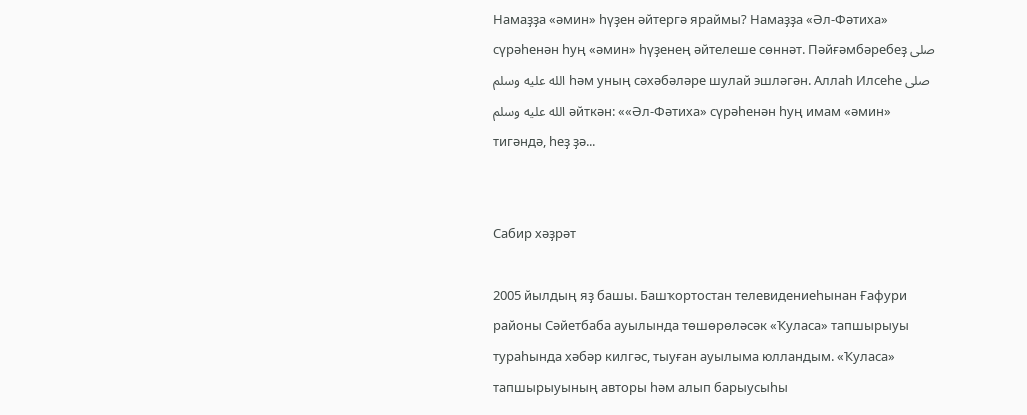Намаҙҙа «әмин» һүҙен әйтергә яраймы? Намаҙҙа «Әл-Фәтиха» сүрәһенән һуң «әмин» һүҙенең әйтелеше сөннәт. Пәйғәмбәребеҙ صلى الله عليه وسلم һәм уның сәхәбәләре шулай эшләгән. Аллаһ Илсеһе صلى الله عليه وسلم әйткән: ««Әл-Фәтиха» сүрәһенән һуң имам «әмин» тигәндә, һеҙ ҙә...


Сабир хәҙрәт

2005 йылдың яҙ башы. Башҡортостан телевидениеһынан Ғафури районы Сәйетбаба ауылында төшөрөләсәк «Ҡуласа» тапшырыуы тураһында хәбәр килгәс, тыуған ауылыма юлландым. «Ҡуласа» тапшырыуының авторы һәм алып барыусыһы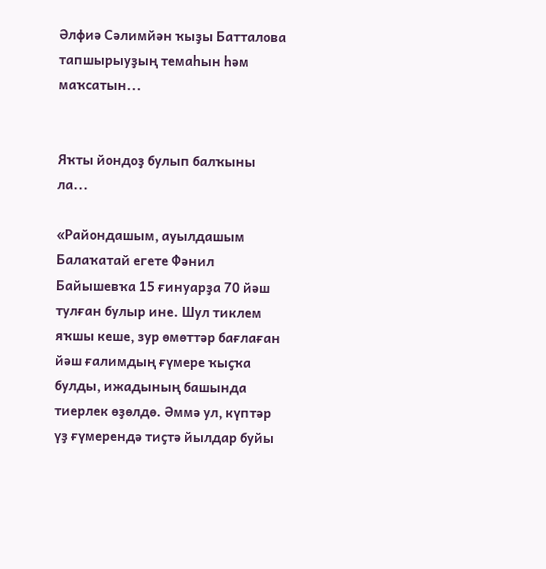Әлфиә Сәлимйән ҡыҙы Батталова тапшырыуҙың темаһын һәм маҡсатын...


Яҡты йондоҙ булып балҡыны ла...

«Райондашым, ауылдашым Балаҡатай егете Фәнил Байышевҡа 15 ғинуарҙа 70 йәш тулған булыр ине. Шул тиклем яҡшы кеше, зур өмөттәр бағлаған йәш ғалимдың ғүмере ҡыҫҡа булды, ижадының башында тиерлек өҙөлдө. Әммә ул, күптәр үҙ ғүмерендә тиҫтә йылдар буйы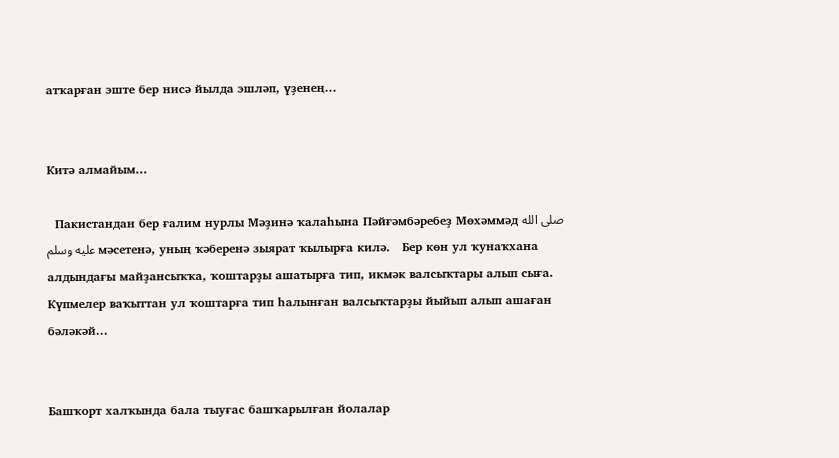атҡарған эште бер нисә йылда эшләп, үҙенең...


Китә алмайым...

  Пакистандан бер ғалим нурлы Мәҙинә ҡалаһына Пәйғәмбәребеҙ Мөхәммәд صلى الله عليه وسلم мәсетенә, уның ҡәберенә зыярат ҡылырға килә.   Бер көн ул ҡунаҡхана алдындағы майҙансыҡҡа, ҡоштарҙы ашатырға тип, икмәк валсыҡтары алып сыға. Күпмелер ваҡыттан ул ҡоштарға тип һалынған валсыҡтарҙы йыйып алып ашаған бәләкәй...


Башҡорт халҡында бала тыуғас башҡарылған йолалар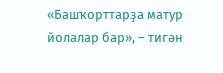«Башҡорттарҙа матур йолалар бар», – тигән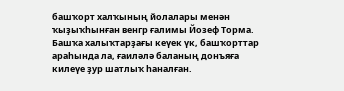башҡорт халҡының йолалары менән ҡыҙыҡһынған венгр ғалимы Йозеф Торма. Башҡа халыҡтарҙағы кеүек үк, башҡорттар араһында ла, ғаиләлә баланың донъяға килеүе ҙур шатлыҡ һаналған.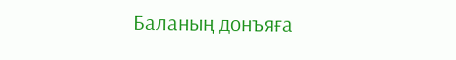Баланың донъяға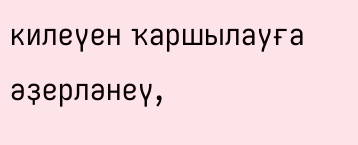килеүен ҡаршылауға әҙерләнеү,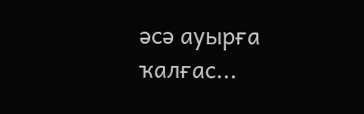әсә ауырға ҡалғас...